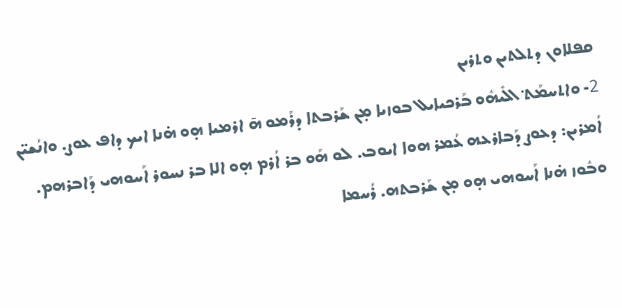ܩܦܠܐܘܢ ܕܬܠܬܝܢ ܘܬܪܝܢ
2- ܘܐܬܚܡܰܬ݀ ܐܠܺܝܗܽܘ ܒܰܪܟܝܐܝܠ ܒܘܙܝܐ ܡ̣ܢ ܫܰܪܒܬܐ ܕܪܰܡܘ ܗ̄ ܐܪܡܝܐ ܗ̣ܘ ܗ̇ܢܐ ܐܝܟ ܕܐܦ ܥܘܨ. ܘܐܢܳܫܝ̈ܢ ܐܳܡܪܝܢ: ܕܥܘܨ ܕܰܒܐܪܥܗ ܥܳܡܪ ܗܘܐ ܐܝܘܒ. ܠܘ ܗܰܘ ܒܪ ܐܳܪܡ ܗ̣ܘ ܐܠܐ ܒܪ ܢܚܘܪ ܐܰܚܘܗܝ ܕܰܐܒܪܗܡ. ܘܒܽܘܙ ܗ̇ܢܐ ܐܰܚܘܗܝ ܗ̣ܘ ܡ̣ܢ ܫܰܪܒܬܗ. ܪܳܚܡܐ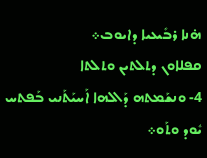ܗ̇ܢܐ ܪܒܺܝܥܝܐ ܕܐܝܘܒ܀
ܩܦܠܐܘܢ ܕܬܠܬܝܢ ܘܬܠܬܐ
4- ܘܢܫܰܡܬܗ ܕܰܐܠܗܐ ܐܰܚܝܰܬܰܢܝ ܒܰܦܬܚ ܝܽܘܕ ܘܬܰܘ܀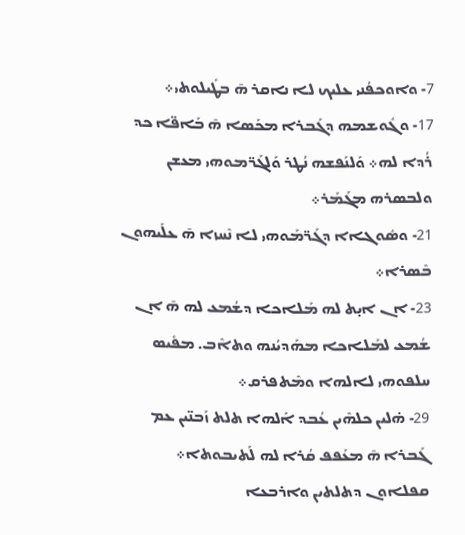7- ܘܐܘܟܦܳܢܝ ܥܠܝܟ ܠܐ ܢܐܩܪ ܗ̄ ܒܛܺܝܠܘܬܝ܀
17- ܘܓܽܘܫܡܗ ܕܓܰܒܪܐ ܡܟܰܣܐ ܗ̄ ܒܰܐܦ̈ܐ ܟܕ ܪܳܕܐ ܠܗ܀ ܘܰܠܢܰܦܫܗ ܢܳܛܪ ܘܰܠܓܰܪ̈ܡܘܗܝ ܡܥܫܢ ܘܠܒܣܪܗ ܡܓܰܡܰܪ܀
21- ܘܣܽܘܓܐܐ ܕܓܰܪ̈ܡܰܘܗܝ ܠܐ ܢܶܚܙܐ ܗ̄ ܥܠܰܝܗܘܢ ܒܶܣܪܐ܀
23- ܐܢ ܐܝ̣ܬ ܠܗ ܡܰܠܐܟܐ ܕܫܳܡܥ ܠܗ ܗ̄ ܐܢ ܫܳܡܥ ܠܡܰܠܐܟܐ ܡܗܰܕܝܳܢܗ ܘܬܐܶܒ. ܡܦܺܝܣ ܚܠܦܘܗܝ ܠܐܠܗܐ ܘܡܶܬܦܪܩ܀
29- ܗ̇ܠܝܢ ܟܠܗܶܝܢ ܥܳܒܕ ܐܰܠܗܐ ܬܠܬ ܙܰܒܢ̈ܝܢ ܥܡ ܓܰܒܪܐ ܗ̄ ܡܥܰܦܦ ܩܳܪܐ ܠܗ ܠܰܬܝܒܘܬܐ܀
ܩܦܠܐܘܢ ܕܬܠܬܝܢ ܘܐܪܒܥܐ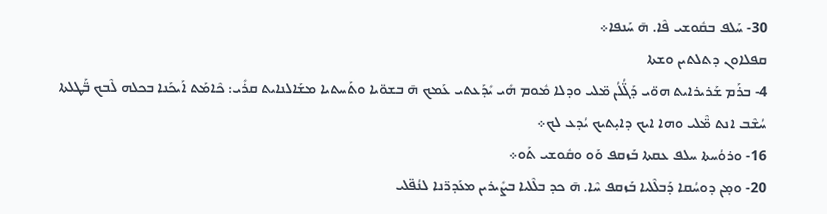30- ܚܰܠܦ ܒܩܽܘܫܝ ܦܶܐ. ܗ̄ ܚܰܢܦܐ܀
ܩܦܠܐܘܢ ܕܬܠܬܝܢ ܘܫܬܐ
4- ܒܪܰܡ ܫܰܪܝܪܐܝܬ ܗܘ̈ܝ ܕܰܓ̈ܳܠܳܢ ܡ̈ܠܝ ܘܕܠܐ ܡܽܘܡ ܗܺܝ ܝܺܕܰܥܬܝ ܥܰܡܟ ܗ̄ ܒܫܘ̈ܝܐ ܘܬܰܚܬܝܐ ܡܫܰܐܠܢܐܝܬ ܩܪܺܝ: ܟܶܐܡܰܬ ܐܰܝܟܰܢܐ ܒܟܠܗ ܠܶܒܟ ܒ̈ܰܛܠܬܐ ܚܳܫܶܒ ܐܢܬ ܡ̈ܶܠܝ ܘܗܐ ܐܝܟ ܕܐܝ̣ܬܝܟ ܝܳܕܥ ܠܟ܀
16- ܘܪܘܳܚܬܐ ܚܠܦ ܥܩܬܐ ܒܰܙܩܦ ܘܰܘ ܘܩܽܘܫܝ ܬܰܘ܀
20- ܘܡ̣ܢ ܕܘܚܳܩܐ ܕܰܒܠܶܠܝܐ ܒܰܙܩܦ ܚܶܐ. ܗ̄ ܟܕ ܒܠܶܠܝܐ ܒܨܺܝܪܝܢ ܡܥܰܕܪ̈ܢܐ ܠܢܳܦ̈ܠܝ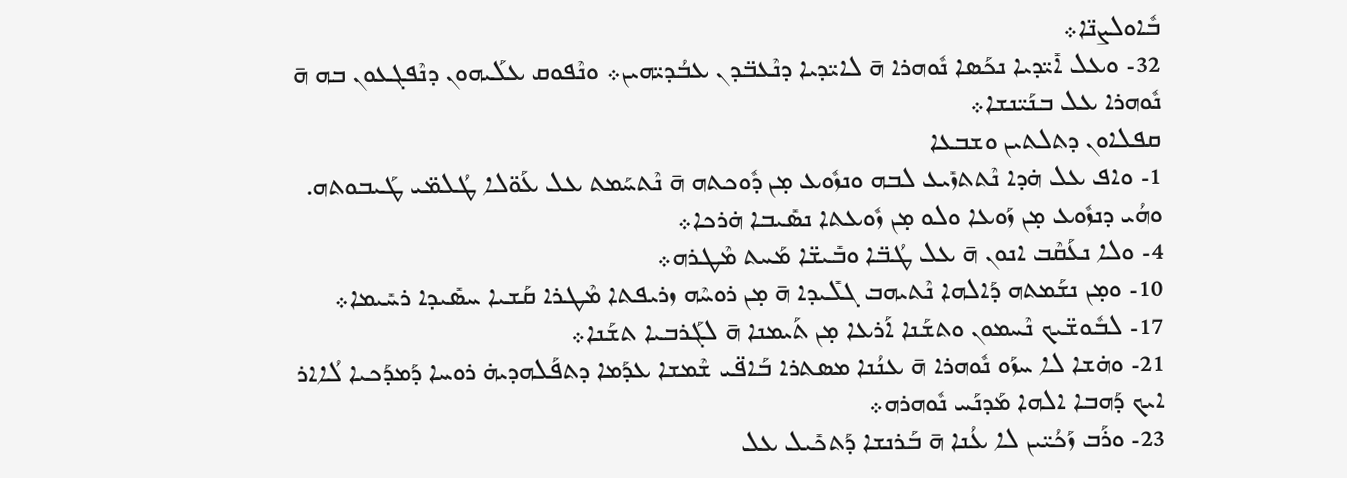ܒܽܐܘܠܨܢ̈ܐ܀
32- ܘܥܠ ܐܺܝ̈ܕܝܐ ܢܟܰܣܐ ܢܽܘܗܪܐ ܗ̄ ܠܐܝ̈ܕܝܐ ܕܢܶܥܒ̈ܕܢ ܥܒܳܕܝ̈ܗܝܢ܀ ܘܢܶܦܘܩ ܥܠܰܝܗܘܢ ܕܢܶܦܓܥܘܢ ܒܗ ܗ̄ ܢܽܘܗܪܐ ܥܠ ܒܢܰܝ̈ܢܫܐ܀
ܩܦܠܐܘܢ ܕܬܠܬܝܢ ܘܫܒܥܐ
1- ܘܐܦ ܥܠ ܗ̇ܕܐ ܢܶܬܬܙܺܝܥ ܠܒܗ ܘܢܙܽܘܥ ܡ̣ܢ ܕܽܘܟܬܗ ܗ̄ ܢܶܬܚܰܡܬ ܥܠ ܥܰܘ̈ܠܐ ܛܳܠܡ̈ܝ ܛܰܝܒܘܬܗ. ܘܗܳܝ ܕܢܙܽܘܥ ܡ̣ܢ ܙܰܘܥܐ ܘܠܘ ܡ̣ܢ ܙܽܘܥܬܐ ܢܣܺܝܒܐ ܗ̇ܪܟܐ܀
4- ܘܠܐ ܢܥܰܩܶܒ ܐܢܘܢ ܗ̄ ܥܠ ܛܳܒ̈ܐ ܘܒܺܝܫ̈ܐ ܡܰܚܬ ܡܶܛܪܗ܀
10- ܘܡ̣ܢ ܢܫܰܡܬܗ ܕܰܐܠܗܐ ܢܶܬܝܗܒ ܓܠܺܝܕܐ ܗ̄ ܡ̣ܢ ܪܘܚܶܗ ܙܪܝܦܬܐ ܡܶܛܪܐ ܩܰܫܝܐ ܚܣܺܝܕܐ ܪܚܺܝܡܐ܀
17- ܠܒܽܘܫ̈ܝܟ ܢܶܚܡܘܢ ܘܬܫܰܢܐ ܐܰܪܥܐ ܡ̣ܢ ܬܰܝܡܢܐ ܗ̄ ܠܓܰܪܒܝܐ ܬܫܰܢܐ܀
21- ܘܗ̇ܫܐ ܠܐ ܚܙܰܘ ܢܽܘܗܪܐ ܗ̄ ܥܢܳܢܐ ܡܣܬܪܐ ܒܰܐܦ̈ܝ ܫܶܡܫܐ ܥܕܰܡܐ ܕܬܦܰܠܗܕܝܗ̇ ܪܘܚܐ ܕܰܡܕܰܟܝܐ ܠܳܐܐܪ ܐܝܟ ܕܰܗܒܐ ܐܠܗܐ ܡܰܕܢܰܚ ܢܽܘܗܪܗ܀
23- ܘܪܰܒ ܙܰܟܳܝ̈ܝܢ ܠܐ ܥܳܢܐ ܗ̄ ܒܰܪܢܫܐ ܕܰܬܟܺܝܠ ܥܠ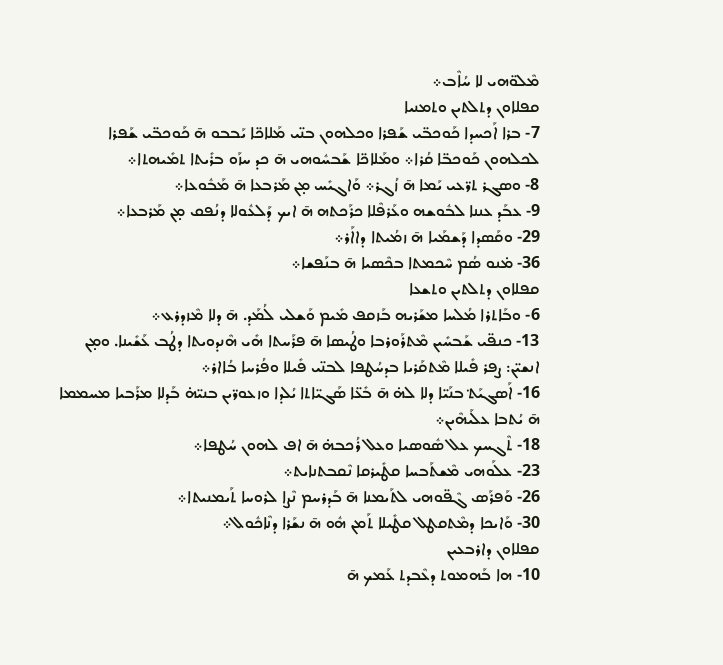ܡܶܠܘ̈ܗܝ ܠܐ ܚܳܐܶܒ܀
ܩܦܠܐܘܢ ܕܬܠܬܝܢ ܘܬܡܢܝܐ
7- ܒܪܐ ܐܰܟܚܕܐ ܟܰܘܟܒ̈ܝ ܫܰܦܪܐ ܘܟܠܗܘܢ ܒܢ̈ܝ ܡܰܠܐܟ̈ܐ ܝܰܒܒܘ ܗ̄ ܟܰܘܟܒ̈ܝ ܫܰܦܪܐ ܠܟܠܗܘܢ ܟܰܘܟܒ̈ܐ ܩܳܪܐ܀ ܘܡܰܠܐܟ̈ܐ ܫܰܒܚܽܘܗܝ ܗ̄ ܟܕ ܚܙܰܘ ܒܪܺܝܬܐ ܬܡܺܝܗܬܐ܀
8- ܘܣܓܪ ܬܪ̈ܥܝ ܝܰܡܐ ܗ̄ ܙܳܓܪ܀ ܘܰܐܓܝܺܚ ܡ̣ܢ ܡܰܪܒܥܐ ܗ̄ ܡܰܒܽܘܥܐ܀
9- ܥܒܰܕ ܥܢܢܐ ܠܒܽܘܫܗ ܘܥܰܪܦܶܠܐ ܟܪܰܟܬܗ ܗ̄ ܐܝܟ ܕܰܠܥܽܘܠܐ ܕܢܳܦܩ ܡ̣ܢ ܡܰܪܒܥܐ܀
29- ܘܩܰܣܕܐ ܕܰܫܡܰܝܐ ܗ̄ ܙܡܳܝܬܐ ܕܐܐܰܪ܀
36- ܡ̇ܢܘ ܣܳܡ ܚܶܟܡܬܐ ܒܟܶܣܝܐ ܗ̄ ܒܢܰܦܫܐ܀
ܩܦܠܐܘܢ ܕܬܠܬܝܢ ܘܬܫܥܐ
6- ܘܒܰܐܬܪܐ ܡܳܠܚܐ ܡܫܰܪܝܗ ܒܰܙܩܦ ܡܺܝܡ ܘܰܫܠܝ ܠܳܡܰܕ. ܗ̄ ܕܠܐ ܡܶܙܕܪܥ܀
13- ܟܢܦ̈ܝ ܫܰܒܚܺܝܢ ܡܶܬܪܰܘܪܒܐ ܘܛܳܝܣܐ ܗ̄ ܦܪܰܚܬܐ ܗܺܝ ܗܶܢܕܘܝܬܐ ܕܛܳܒ ܥܰܫܺܝܢܐ. ܘܡ̣ܢ ܐܢܫܝ̈ܢ: ܨܦܪ ܦܺܝܠܐ ܡܶܬܩܰܪܝܐ ܒܕܚܳܛܦܐ ܠܒܢ̈ܝ ܦܺܝܠܐ ܘܦܳܪܚܐ ܒܳܐܐܪ܀
16- ܐܰܣܓܝܰܬ݀ ܒܢܰܝ̈ܐ ܕܠܐ ܠܗ̇ ܗ̄ ܒܺܥ̈ܐ ܣܰܓܝ̈ܐܬܐ ܝܳܠܕܐ ܘܙܥܘܪ̈ܝܢ ܒܢܝ̈ܗ̇ ܒܰܕܠܐ ܡܪܰܒܝܐ ܡܚܡܡܐ ܗ̄ ܝܳܬܒܐ ܥܠܰܝܗܶܝܢ܀
18- ܬܶܓܚܟ ܥܠ ܣܽܘܣܝܐ ܘܥܠ ܪܳܟܒܗ̇ ܗ̄ ܐܦ ܠܗܘܢ ܚܳܛܦܐ܀
23- ܥܠܰܘܗܝ ܡܶܫܬܰܒܚܐ ܩܛܺܝܪܩܐ ܢܶܩܒܬܢܐܝܬ܀
26- ܘܰܦܪܰܣ ܓܶܦ̈ܘܗܝ ܠܬܰܝܡܢܐ ܗ̄ ܒܰܕܪܚܡ ܢܶܨܐ ܠܪܘܚܐ ܬܰܝܡܢܝܬܐ܀
30- ܘܰܐܝܟܐ ܕܡܶܬܩܛܠ ܩܛܺܝܠܐ ܬܰܡܢ ܗܽܘ ܗ̄ ܢܫܰܪܐ ܕܢܶܐܟܽܘܠ܀
ܩܦܠܐܘܢ ܕܐܪܒܥܝܢ
10- ܗܐ ܒܰܗܡܘܬ ܕܥܶܒܕܬ ܥܰܡܟ ܗ̄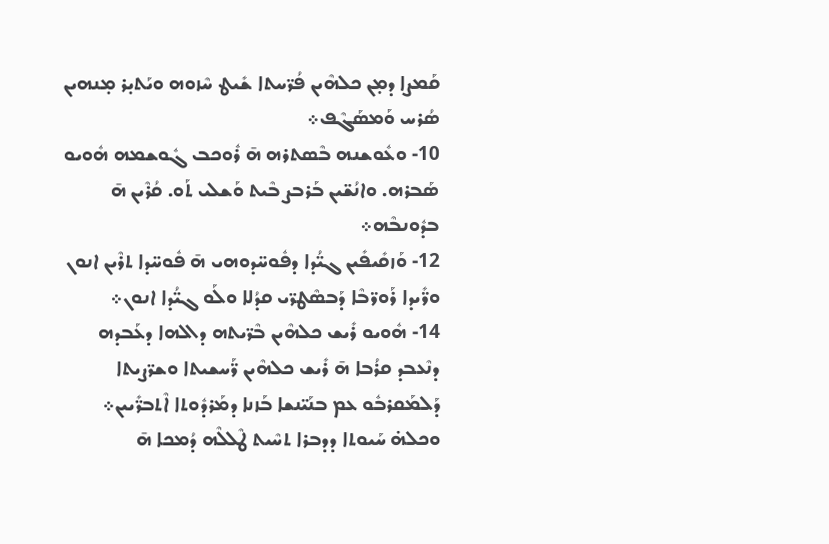ܩܰܡܨܐ ܕܡ̣ܢ ܟܠܗܶܝܢ ܦܳܪ̈ܚܬܐ ܫܺܝܛ ܚܶܙܘܗ ܘܝܰܬܝ̣ܪ ܡ̣ܢܗܝܢ ܣܳܪܚ ܘܰܡܣܰܓܶܦ܀
10- ܘܥܽܘܫܢܗ ܒܶܣܬܪܗ ܗ̄ ܪܽܘܟܒ ܓܽܘܫܡܗ ܗܽܘܝܘ ܣܰܒܪܗ. ܘܐܢܳܫ̈ܝܢ ܒܰܪܒܨ ܒܶܝܬ ܘܰܫܠܝ ܬܰܘ. ܩܳܪܶܝܢ ܗ̄ ܒܕܽܘܢܒܶܗ܀
12- ܘܰܙܩܺܝܦܺܝܢ ܓܝ̈ܳܕܐ ܕܦܽܘܚ̈ܕܘܗܝ ܗ̄ ܦܽܘܚ̈ܕܐ ܬܪܶܝܢ ܐܢܘܢ ܘܪ̈ܺܝܕܐ ܪܰܘܪ̈ܒܶܐ ܕܰܒܣܶܛܪ̈ܝ ܩܕܳܠܐ ܘܠܰܘ ܓܝ̈ܳܕܐ ܐܢܘܢ܀
14- ܗܽܘܝܘ ܪܺܝܫ ܟܠܗܶܝܢ ܒܶܪ̈ܝܬܗ ܕܐܠܗܐ ܕܥܰܒܕܗ ܕܢܶܥܒܕ ܩܪܳܒܐ ܗ̄ ܪܺܝܫ ܟܠܗܶܝܢ ܪ̈ܰܚܫܝܬܐ ܘܫܪ̈ܨܝܬܐ ܕܰܠܡܰܩܪܒܽܘ ܥܡ ܒܢܰܝ̈ܢܫܐ ܒܰܙܢܐ ܕܡܰܪܕܽܘܬܐ ܐܶܬܒܪ̈ܺܝܝܢ܀ ܘܟܠܗ̇ ܚܰܝܘܬܐ ܕܕܒܪܐ ܬܚܶܝܬ ܛܶܠܠܶܗ ܕܳܡܟܐ ܗ̄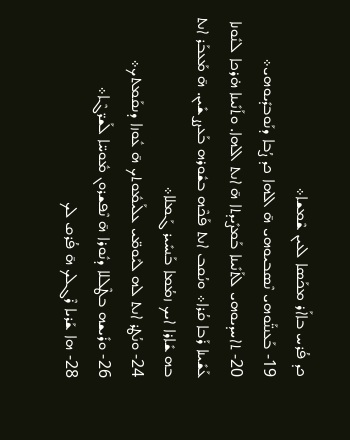ܟܕ ܦܳܪܚ ܒܐܐܰܪ ܡܟܰܣܐ ܠܥܝܢ ܫܶܡܫܐ܀
19- ܒܰܥܢܢ̈ܰܘܗܝ ܢܶܣܒܝܘܗܝ ܗ̄ ܐܠܗܐ ܟܕ ܨܳܒܐ ܕܢܰܘܒܕܺܝܘܗܝ܀
20- ܬܐܚܕܝܘܗܝ ܠܬܰܢܺܝܢܐ ܒܰܡܨܺܝܕܬܐ ܗ̄ ܐܢܬ ܐܠܗܐ. ܘܬܰܢܺܝܢܐ ܗ̇ܪܟܐ ܠܢܽܘܢܐ ܥܰܫܺܝܢܐ ܪܰܒܐ ܩܳܪܐ܀ ܘܢܳܩܒ ܐܢܬ ܦܰܟܶܗ ܒܫܽܘܪܗ ܒܰܥܨܨ ܫܺܝܢ. ܗ̄ ܡܰܥܒܰܪ ܐܢܬ ܒܗ ܫܺܐܪܐ ܐܝܟ ܙܡܳܡܐ ܒܰܢܚܺܝܪ ܓܰܡܠܐ܀
24- ܘܢܳܛܪ ܐܢܬ ܠܗ ܠܝܰܘܡ̈ܝ ܥܠܰܝܡܽܘܬܟ ܗ̄ ܥܽܘܙܐ ܕܢܩܰܡܬܟ܀
26- ܘܪܺܝܫܗ ܒܛܶܠܠܐ ܕܢܽܘܪܐ ܗ̄ ܢܶܦܫܪܘܢ ܡܽܘܚ̈ܐ ܠܰܫܪ̈ܓܶܐ܀
28- ܗܐ ܫܰܪܝܐ ܪܶܓܠܟ ܗ̄ ܦܳܪܩ ܠܟ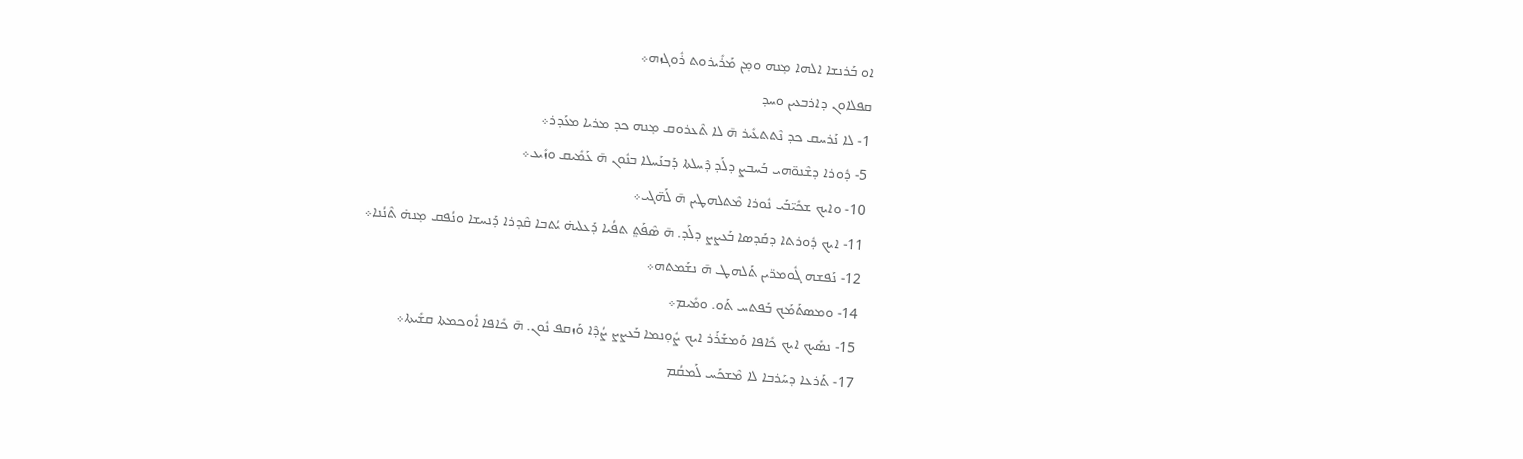ܐܘ ܒܰܪܢܫܐ ܐܠܗܐ ܡ̣ܢܗ ܘܡ̣ܢ ܡܰܪܺܝܪܘܬ ܪܽܘܓܙܗ܀
ܩܦܠܐܘܢ ܕܐܪܒܥܝܢ ܘܚܕ
1- ܠܐ ܢܰܪܚܩ ܟܕ ܢܶܬܬܥܺܝܪ ܗ̄ ܠܐ ܬܶܥܪܘܩ ܡ̣ܢܗ ܟܕ ܡܪܝܐ ܡܥܰܕܪ܀
5- ܕܽܘܪܐ ܕܫܶܢܘ̈ܗܝ ܒܰܚܒܨ ܕܠܰܕ ܕܶܚܠܬܐ ܕܰܒܢܰܚܠܐ ܒܢܽܘܢ ܗ̄ ܥܰܡܺܝܩ ܘܙܺܝܥ܀
10- ܘܐܝܟ ܫܟܺܝ̈ܒܰܝ ܢܽܘܪܐ ܡܶܬܠܗܛܝܢ ܗ̄ ܠܰܗ̈ܓܝ܀
11- ܐܝܟ ܕܽܘܪܬܐ ܕܩܰܕܣܐ ܒܰܥܨܨ ܕܠܰܕ. ܗ̄ ܣܶܦܰܬ݀ ܬܦܳܝܐ ܕܰܥܠܝܗ̇ ܝܳܬܒܐ ܩܶܕܪܐ ܕܰܢܚܫܐ ܘܢܳܦܩ ܡ̣ܢܗ̇ ܬܶܢܳܢܐ܀
12- ܢܰܦܫܗ ܓܽܘܡܪ̈ܝܢ ܬܰܠܗܛ ܗ̄ ܢܫܰܡܬܗ܀
14- ܘܡܣܬܰܡܰܟ ܒܰܦܬܚ ܬܰܘ. ܘܡܺܝܡ܀
15- ܢܣܺܝܟ ܐܝܟ ܟܺܐܦܐ ܘܰܡܫܰܪܰܪ ܐܝܟ ܨܽܘ̣ܢܡܐ ܒܰܥܨܨ ܨܳܕܶܐ ܘܰܙܩܦ ܢܽܘܢ. ܗ̄ ܟܺܐܦܐ ܐܽܘܟܡܬܐ ܩܫܺܝܬܐ܀
17- ܬܰܪܥܐ ܕܚܰܪܒܐ ܠܐ ܡܶܫܟܰܚ ܠܰܡܩܳܡ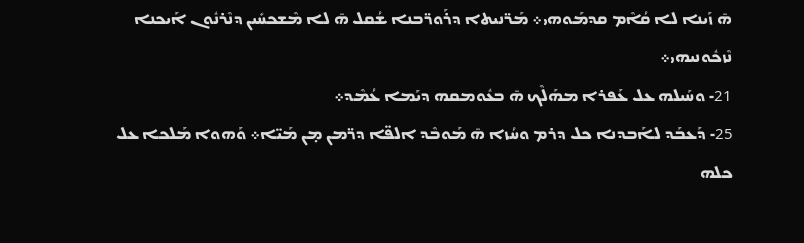ܗ̄ ܙܰܝܢܐ ܠܐ ܩܳܐܶܡ ܩܕܡܰܘܗܝ܀ ܡܰܪ̈ܢܝܬܐ ܕܪܰܘܪ̈ܒܢܐ ܫܳܩܠ ܗ̄ ܠܐ ܡܶܫܟܚܺܝܢ ܕܢܶܪܢܽܘܢ ܐܰܝܟܢܐ ܢܶܙܟܽܘܢܝܗܝ܀
21- ܘܚܰܝܠܗ ܥܠ ܥܰܦܪܐ ܡܗܰܠܶܟ ܗ̄ ܒܥܽܘܡܩܗ ܕܝܰܡܐ ܥܳܡܶܕ܀
25- ܕܰܥܒܰܕ ܠܐܰܒܕܢܐ ܟܠ ܕܪܡ ܘܚܳܙܐ ܗ̄ ܡܰܘܒܶܕ ܐܠܦ̈ܐ ܕܪ̈ܡܢ ܡ̣ܢ ܡܰܝ̈ܐ܀ ܘܰܗܘܐ ܡܰܠܟܐ ܥܠ ܟܠܗ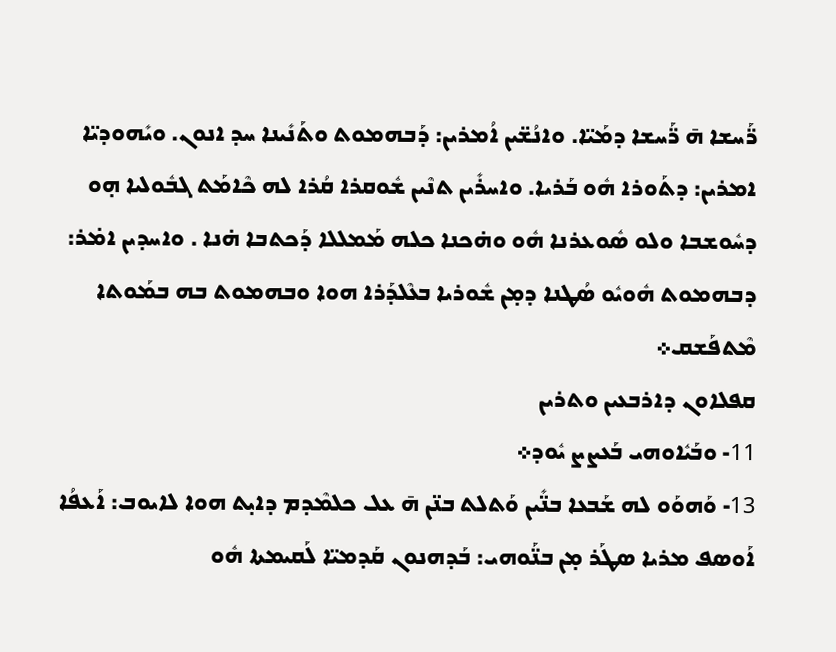ܪ̈ܰܚܫܐ ܗ̄ ܪ̈ܰܚܫܐ ܕܡܰܝ̈ܐ. ܘܐܢܳܫ̈ܝܢ ܐܳܡܪܝܢ: ܕܰܒܗܡܘܬ ܘܬܰܢܺܝܢܐ ܚܕ ܐܢܘܢ. ܘܝܺܗܘܕܝ̈ܐ ܐܡܪܝܢ: ܕܬܰܘܪܐ ܗܽܘ ܒܰܪܝܐ. ܘܐܚܪܺܝܢ ܬܢܶܝܢ ܫܽܘܩܪܐ ܩܳܪܐ ܠܗ ܟܶܐܡܰܬ ܓܒܽܘܠܝܐ ܗ̣ܘ ܕܚܽܘܫܒܐ ܘܠܘ ܣܽܘܥܪܢܐ ܗܽܘ ܘܗ̇ܟܢܐ ܟܠܗ ܡܰܡܠܠܐ ܕܰܟܬܒܐ ܗ̇ܢܐ . ܘܐܚܕܝܢ ܐܡ̇ܪ: ܕܒܗܡܘܬ ܗܽܘܝܽܘ ܣܳܛܢܐ ܕܡ̣ܢ ܫܽܘܪܝܐ ܒܥܶܠܕܰܪܐ ܗܘܐ ܘܒܗܡܘܬ ܒܗ ܒܡܰܘܬܐ ܡܶܬܦܰܫܩ܀
ܩܦܠܐܘܢ ܕܐܪܒܥܝܢ ܘܬܪܝܢ
11- ܘܒܰܝܽܐܘܗܝ ܒܰܥܨܨ ܝܽܘܕ܀
13- ܘܰܗܘܰܘ ܠܗ ܫܰܒܥܐ ܒܢ̈ܺܝܢ ܘܰܬܠܬ ܒܢ̈ܢ ܗ̄ ܥܠ ܟܠܡܶܕܡ ܕܐܝ̣ܬ ܗܘܐ ܠܐܝܘܒ: ܐܰܥܦܳܐ ܐܰܘܣܦ ܡܪܝܐ ܣܛܰܪ ܡ̣ܢ ܒܢ̈ܰܘܗܝ: ܒܰܕܗܢܘܢ ܩܰܕܡܝ̈ܐ ܠܰܩܝܡܬܐ ܗܽܘ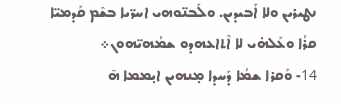ܢܛܝܪܝܢ ܘܠܐ ܐܰܒܝܕܝܢ. ܘܠܰܒܢ̈ܘܗܝ ܐܚܪ̈ܝܐ ܒܫܶܡ ܩܰܕܡܝ̈ܐ ܩܪܳܐ ܘܥܰܠܗ̇ܝ ܠܐ ܐܶܬܐܥܗܕܘ ܫܡܳܗܝ̈ܗܘܢ܀
14- ܘܰܩܪܐ ܫܡܳܐ ܕܰܚܕܐ ܡ̣ܢܗܝܢ ܐܝ̣ܡܡܐ ܗ̄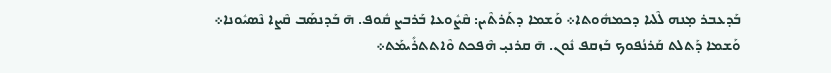ܒܰܕܥܒܪ ܡ̣ܢܗ ܠܶܠܝܐ ܕܟܡܗܽܘܬܐ܀ ܘܰܫܡܐ ܕܬܰܪܬܶܝܢ: ܩܶܨܽܘܥܐ ܒܰܪܒܨ ܩܽܘܦ. ܗ̄ ܒܰܕܢܣܰܒ ܩܶܨܐ ܢܶܣܝܽܘܢܐ܀ ܘܰܫܡܐ ܕܰܬܠܬ ܩܰܪܢܳܦܘܟ ܒܰܙܩܦ ܢܽܘܢ. ܗ̄ ܩܪܢܝ̣ ܗܶܦܟܬ ܘܶܐܬܬܪܺܝܡܰܬ܀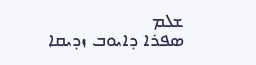ܫܠܡ
ܣܦܪܐ ܕܐܝܘܒ ܙܕܝܩܐ